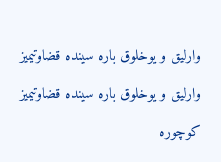وارلیق و یوخلوق باره سینده قضاوتیمیز

وارلیق و یوخلوق باره سینده قضاوتیمیز

کوچوره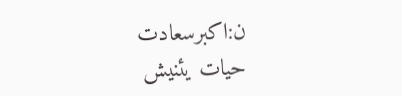ن:اکبرسعادت
حیات یئنیش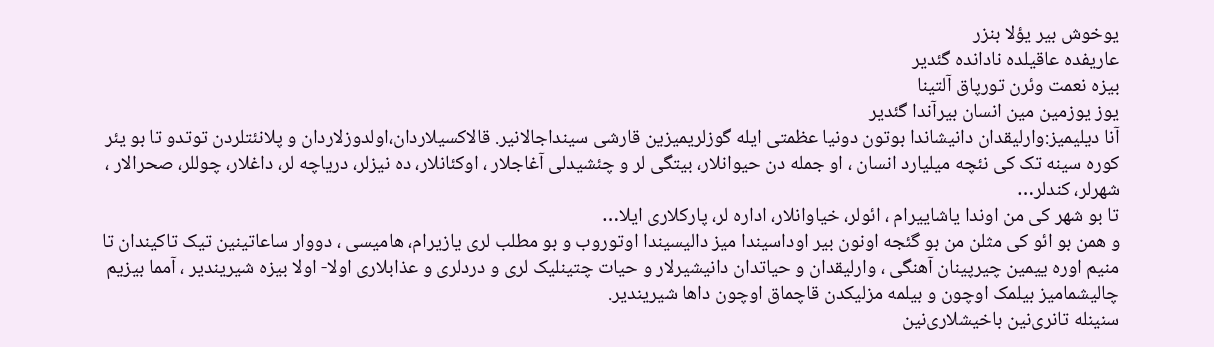یوخوش بیر یؤلا بنزر
عاریفده عاقیلده نادانده گئدیر
بیزه نعمت وئرن تورپاق آلتینا
یوز یوزمین مین انسان بیرآندا گئدیر
آنا دیلیمیز:وارلیقدان دانیشاندا بوتون دونیا عظمتی ایله گوزلریمیزین قارشی سینداجالانیر. قالاکسیلاردان،اولدوزلاردان و پلانئتلردن توتدو تا بو یئر کوره سینه تک کی نئچه میلیارد انسان ، او جمله دن حیوانلار، بیتگی لر و چئشیدلی آغاجلار ، اوکئانلار، ده نیزلر، دریاچه لر، داغلار، چوللر، صحرالار ، شهرلر، کندلر…
تا بو شهر کی من اوندا یاشاییرام ، ائولر، خیاوانلار، اداره لر، پارکلاری ایلا…
و همن بو ائو کی مثلن من بو گئجه اونون بیر اوداسیندا میز دالیسیندا اوتوروب و بو مطلب لری یازیرام، هامیسی ، دووار ساعاتینین تیک تاکیندان تا منیم اوره ییمین چیرپینان آهنگی ، وارلیقدان و حیاتدان دانیشیرلار و حیات چتینلیک لری و دردلری و عذابلاری اولا- اولا بیزه شیریندیر ، آمما بیزیم چالیشمامیز بیلمک اوچون و بیلمه مزلیکدن قاچماق اوچون داها شیریندیر.
سنینله تانری‌نین باخیشلاری‌نین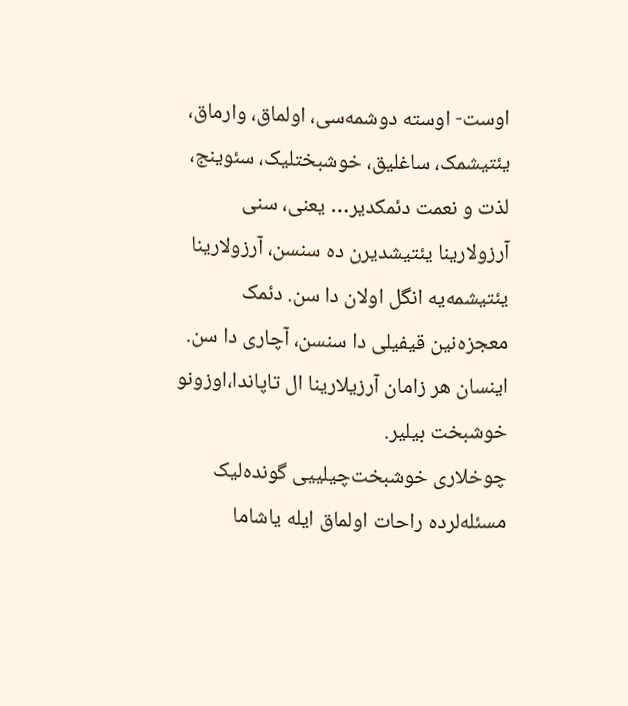اوست- اوسته دوشمه‌سی، اولماق، وارماق، یئتیشمک، ساغلیق، خوشبختلیک، سئوینج، لذت و نعمت دئمکدیر… یعنی، سنی آرزولارینا یئتیشدیرن ده سنسن، آرزولارینا یئتیشمه‌یه انگل اولان دا سن. دئمک معجزه‌نین قیفیلی دا سنسن، آچاری دا سن.
اینسان هر زامان آرزیلارینا ال تاپاندا،اوزونو خوشبخت بیلیر.
چوخلاری خوشبخت‌چیلییی گونده‌لیک مسئله‌لرده راحات اولماق ایله یاشاما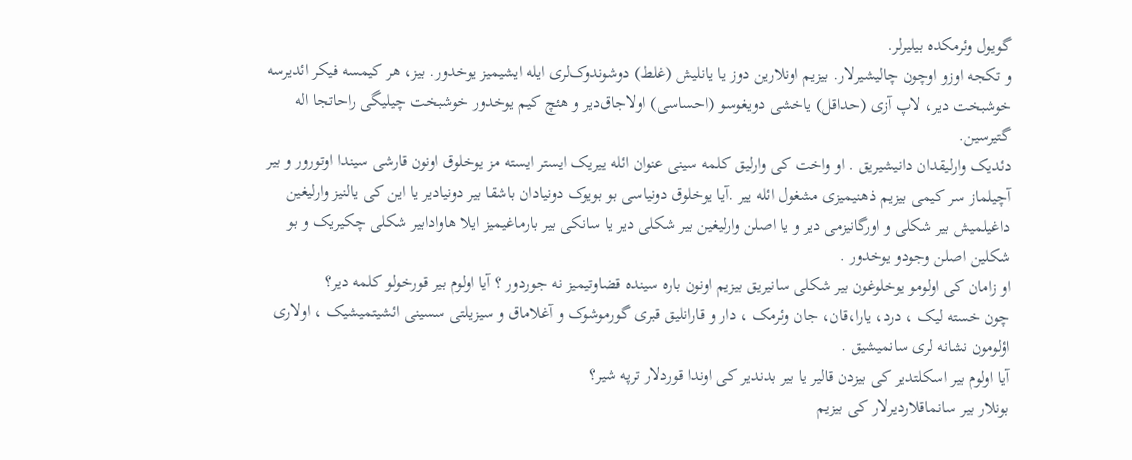گویول وئرمکده بیلیرلر.
و تکجه اوزو اوچون چالیشیرلار. بیزیم اونلارین دوز یا یانلیش (غلط) دوشوندوک‌لری ایله ایشیمیز یوخدور. بیز، هر کیمسه فیکر ائدیرسه خوشبخت دیر، لاپ آزی (حداقل) یاخشی دویغوسو (احساسی) اولاجاق‌‌دیر و هئچ کیم یوخدور خوشبخت چیلیگی راحاتجا اله گتیرسین.
دئدیک وارلیقدان دانیشیریق . او واخت کی وارلیق کلمه سینی عنوان ائله ییریک ایستر ایسته مز یوخلوق اونون قارشی سیندا اوتورور و بیر آچیلماز سر کیمی بیزیم ذهنیمیزی مشغول ائله ییر .آیا یوخلوق دونیاسی بو بویوک دونیادان باشقا بیر دونیادیر یا این کی یالنیز وارلیغین داغیلمیش بیر شکلی و اورگانیزمی دیر و یا اصلن وارلیغین بیر شکلی دیر یا سانکی بیر بارماغیمیز ایلا هاوادابیر شکلی چکیریک و بو شکلین اصلن وجودو یوخدور .
او زامان کی اولومو یوخلوغون بیر شکلی سانیریق بیزیم اونون باره سینده قضاوتیمیز نه جوردور ؟ آیا اولوم بیر قورخولو کلمه دیر؟
چون خسته لیک ، درد، یارا،قان، جان وئرمک ، دار و قارانلیق قبری گورموشوک و آغلاماق و سیزیلتی سسینی ائشیتمیشیک ، اولاری اؤلومون نشانه لری سانمیشیق .
آیا اولوم بیر اسکلتدیر کی بیزدن قالیر یا بیر بدندیر کی اوندا قوردلار ترپه شیر؟
بونلار بیر سانماقلاردیرلار کی بیزیم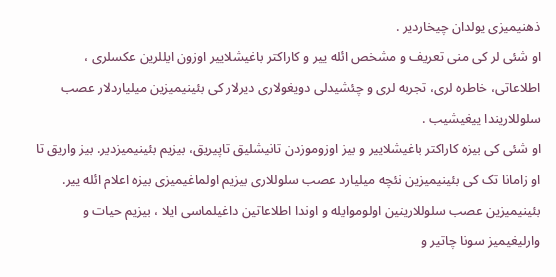ذهنیمیزی یولدان چیخاردیر .
او شئی لر کی منی تعریف و مشخص ائله ییر و کاراکتر باغیشلاییر اوزون ایللرین عکسلری ، اطلاعاتی، خاطره لری، تجربه لری و چئشیدلی دویغولاری دیرلار کی بئینیمیزین میلیاردلار عصب سلوللاریندا ییغیشیب .
او شئی کی بیزه کاراکتر باغیشلاییر و بیز اوزوموزدن تانیشلیق تاپیریق، بیزیم بئینیمیزدیر. بیز واریق تا او زامانا تک کی بئینیمیزین نئچه میلیارد عصب سلوللاری بیزیم اولماغیمیزی بیزه اعلام ائله ییر.
بئینیمیزین عصب سلوللارینین اولوموایله و اوندا اطلاعاتین داغیلماسی ایلا ، بیزیم حیات و وارلیغیمیز سونا چاتیر و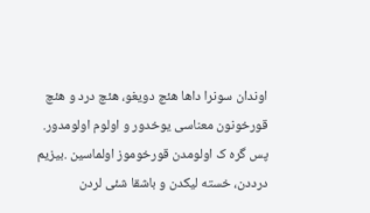اوندان سونرا داها هئچ دویغو، هئچ درد و هئچ قورخونون معناسی یوخدور و اولوم اولومدور.
پس گره ک اولومدن قورخوموز اولماسین .بیزیم درددن، خسته لیکدن و باشقا شئی لردن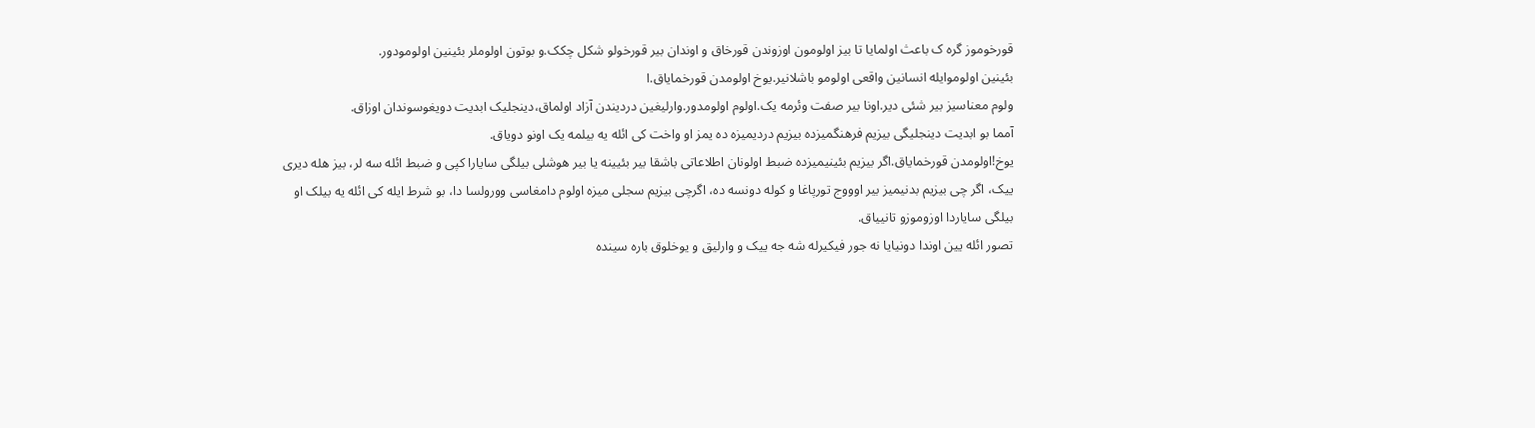قورخوموز گره ک باعث اولمایا تا بیز اولومون اوزوندن قورخاق و اوندان بیر قورخولو شکل چکک.و بوتون اولوملر بئینین اولومودور.
بئینین اولوموایله انسانین واقعی اولومو باشلانیر.یوخ اولومدن قورخمایاق.ا
ولوم معناسیز بیر شئی دیر.اونا بیر صفت وئرمه یک.اولوم اولومدور.وارلیغین دردیندن آزاد اولماق،دینجلیک ابدیت دویغوسوندان اوزاق.
آمما بو ابدیت دینجلیگی بیزیم فرهنگمیزده بیزیم دردیمیزه ده یمز او واخت کی ائله یه بیلمه یک اونو دویاق.
یوخ!اولومدن قورخمایاق.اگر بیزیم بئینیمیزده ضبط اولونان اطلاعاتی باشقا بیر بئیینه یا بیر هوشلی بیلگی سایارا کپی و ضبط ائله سه لر، بیز هله دیری ییک، اگر چی بیزیم بدنیمیز بیر اوووج تورپاغا و کوله دونسه ده، اگرچی بیزیم سجلی میزه اولوم دامغاسی وورولسا دا، بو شرط ایله کی ائله یه بیلک او بیلگی سایاردا اوزوموزو تانییاق.
تصور ائله یین اوندا دونیایا نه جور فیکیرله شه جه ییک و وارلیق و یوخلوق باره سینده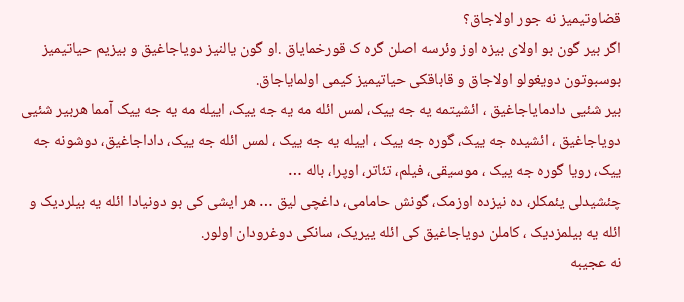قضاوتیمیز نه جور اولاجاق؟
اگر بیر گون بو اولای بیزه اوز وئرسه اصلن گره ک قورخمایاق .او گون یالنیز دویاجاغیق و بیزیم حیاتیمیز بوسبوتون دویغولو اولاجاق و قاباقکی حیاتیمیز کیمی اولمایاجاق.
بیر شئیی دادمایاجاغیق ، ائشیتمه یه جه ییک، لمس ائله مه یه جه ییک، اییله مه یه جه ییک آمما هربیر شئیی دویاجاغیق ، ائشیده جه ییک، گوره جه ییک ، اییله یه جه ییک ، لمس ائله جه ییک، داداجاغیق، دوشونه جه ییک، رویا گوره جه ییک ، موسیقی، فیلم، تئاتر، اوپرا، باله …
چئشیدلی یئمکلر، ده نیزده اوزمک، گونش حامامی، داغچی لیق … هر ایشی کی بو دونیادا ائله یه بیلردیک و ائله یه بیلمزدیک ، کاملن دویاجاغیق کی ائله ییریک، سانکی دوغرودان اولور.
نه عجیبه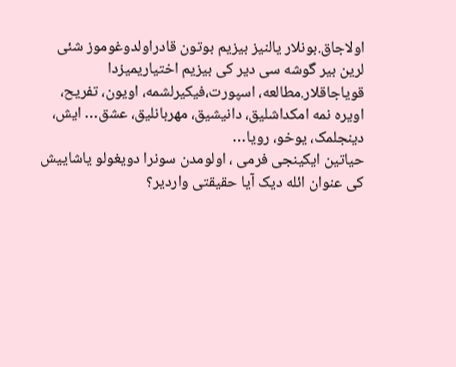اولاجاق.بونلار یالنیز بیزیم بوتون قادراولدوغوموز شئی لرین بیر گوشه سی دیر کی بیزیم اختیاریمیزدا قویاجاقلار.مطالعه، اسپورت،فیکیرلشمه، اویون، تفریح، اویره نمه امکداشلیق، دانیشیق، مهربانلیق، عشق… ایش، دینجلمک، یوخو، رویا…
حیاتین ایکینجی فرمی ، اولومدن سونرا دویغولو یاشاییش کی عنوان ائله دیک آیا حقیقتی واردیر؟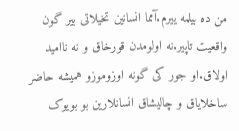من ده بیلمه ییرم.آمما انسانین تخیلاتی بیر گون واقعیت تاپیر.نه اولومدن قورخاق و نه ناامید اولاق.او جور کی گونه اوزوموزو همیشه حاضر ساخلایاق و چالیشاق انسانلارین بو بویوک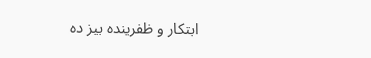ابتکار و ظفرینده بیز ده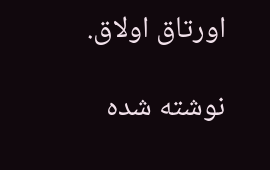اورتاق اولاق.

نوشته شده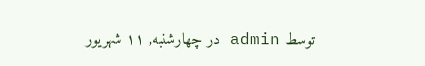توسط admin در چهارشنبه, ۱۱ شهریور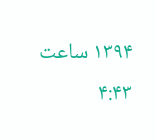۱۳۹۴ ساعت ۴:۴۳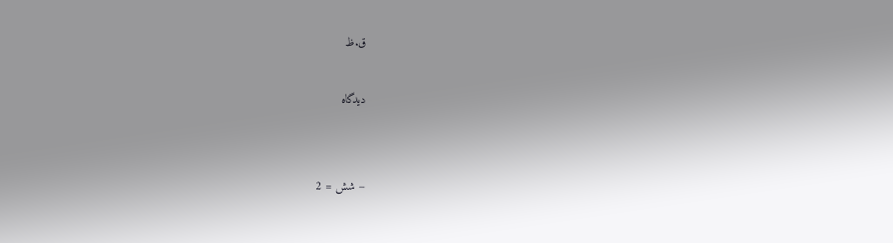ق.ظ

دیدگاه


− شش = 2